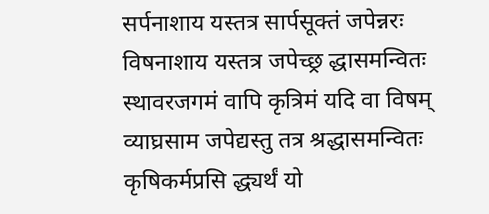सर्पनाशाय यस्तत्र सार्पसूक्तं जपेन्नरः
विषनाशाय यस्तत्र जपेच्छ्र द्धासमन्वितः
स्थावरजगमं वापि कृत्रिमं यदि वा विषम्
व्याघ्रसाम जपेद्यस्तु तत्र श्रद्धासमन्वितः
कृषिकर्मप्रसि द्ध्यर्थं यो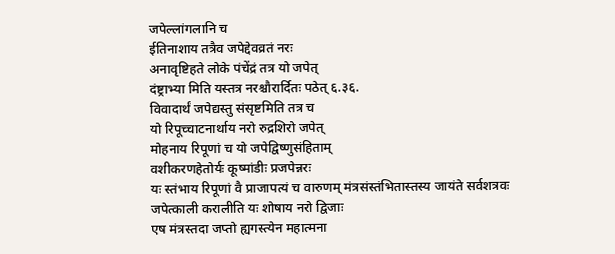जपेल्लांगलानि च
ईतिनाशाय तत्रैव जपेद्देवव्रतं नरः
अनावृष्टिहते लोके पंचेंद्रं तत्र यो जपेत्
दंष्ट्राभ्या मिति यस्तत्र नरश्चौरार्दितः पठेत् ६.३६.
विवादार्थं जपेद्यस्तु संसृष्टमिति तत्र च
यो रिपूच्चाटनार्थाय नरो रुद्रशिरो जपेत्
मोहनाय रिपूणां च यो जपेद्विष्णुसंहिताम्
वशीकरणहेतोर्यः कूष्मांडीः प्रजपेन्नरः
यः स्तंभाय रिपूणां वै प्राजापत्यं च वारुणम् मंत्रसंस्तंभितास्तस्य जायंते सर्वशत्रवः
जपेत्काली करालीति यः शोषाय नरो द्विजाः
एष मंत्रस्तदा जप्तो ह्यगस्त्येन महात्मना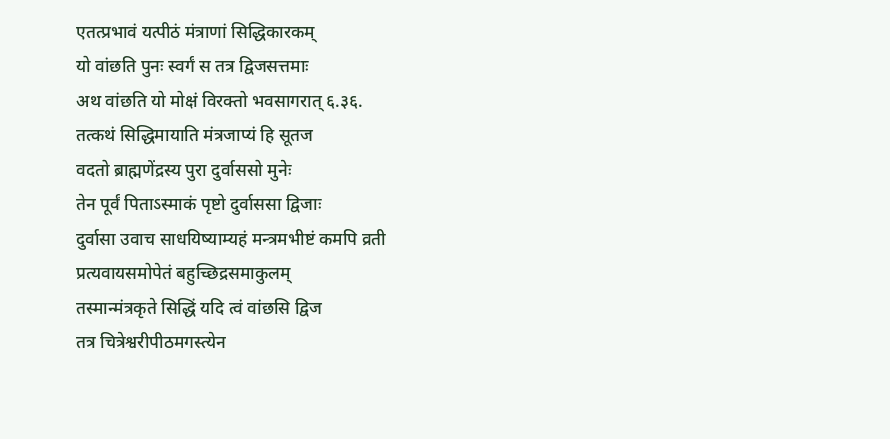एतत्प्रभावं यत्पीठं मंत्राणां सिद्धिकारकम्
यो वांछति पुनः स्वर्गं स तत्र द्विजसत्तमाः
अथ वांछति यो मोक्षं विरक्तो भवसागरात् ६.३६.
तत्कथं सिद्धिमायाति मंत्रजाप्यं हि सूतज
वदतो ब्राह्मणेंद्रस्य पुरा दुर्वाससो मुनेः
तेन पूर्वं पिताऽस्माकं पृष्टो दुर्वाससा द्विजाः
दुर्वासा उवाच साधयिष्याम्यहं मन्त्रमभीष्टं कमपि व्रती
प्रत्यवायसमोपेतं बहुच्छिद्रसमाकुलम्
तस्मान्मंत्रकृते सिद्धिं यदि त्वं वांछसि द्विज
तत्र चित्रेश्वरीपीठमगस्त्येन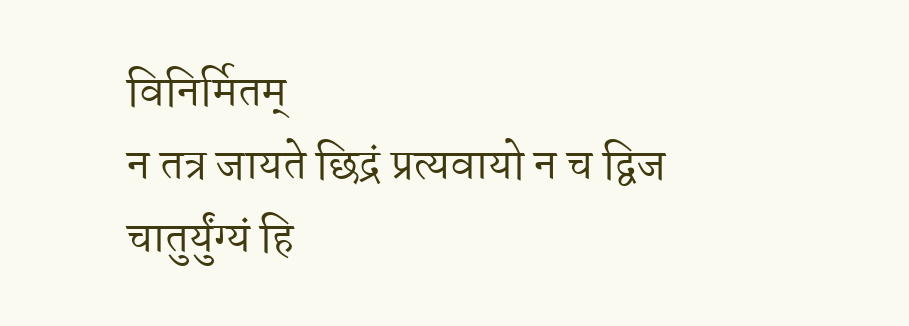विनिर्मितम्
न तत्र जायते छिद्रं प्रत्यवायो न च द्विज
चातुर्युंग्यं हि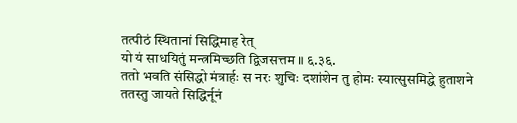तत्पीठं स्थितानां सिद्धिमाह रेत्
यो यं साधयितुं मन्त्रमिच्छति द्विजसत्तम ॥ ६.३६.
ततो भवति संसिद्धो मंत्रार्हः स नरः शुचिः दशांशेन तु होमः स्यात्सुसमिद्धे हुताशने
ततस्तु जायते सिद्धिर्नूनं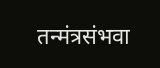तन्मंत्रसंभवा